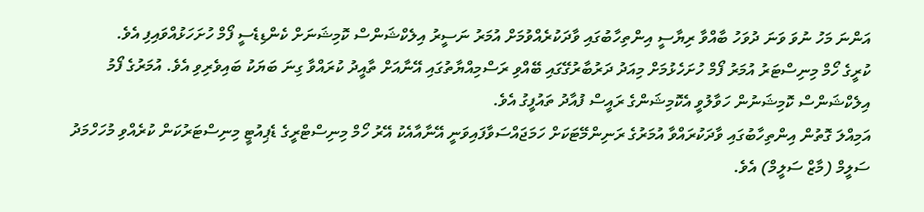އަންނަ މަހު ނުވަ ވަނަ ދުވަހު ބާއްވާ ރިޔާސީ އިންތިހާބުގައި ވާދަކުރެއްވުމަށް އުމަރު ނަސީރު އިލެކްޝަންސް ކޮމިޝަނަށް ކެންޑިޑެސީ ފޯމް ހުށަހަޅުއްވައިފި އެވެ.
ކުރީގެ ހޯމް މިނިސްޓަރު އުމަރު ފޯމް ހުށަހެޅުމަށް މިއަދު ދަރުބާރުގޭގައި ބޭއްވި ރަސްމިއްޔާތުގައި އޭނާއަށް ތާއީދު ކުރައްވާ ގިނަ ބަޔަކު ބައިވެރިވި އެވެ. އުމަރުގެ ފޯމު އިލެކްޝަންސް ކޮމިޝަނުން ހަވާލުވީ އެކޮމިޝަންގެ ރައީސް ފުއާދު ތައުފީގު އެވެ.
އަމިއްލަ ގޮތުން އިންތިހާބުގައި ވާދަކުރައްވާ އުމަރުގެ ރަނިންމޭޓަކަށް ހަމަޖައްސަވާފައިވަނީ އޭނާއާއެކު އޭރު ހޯމް މިނިސްޓްރީގެ ޑެޕިއުޓީ މިނިސްޓަރުކަން ކުރެއްވި މުހަހްމަދު ސަލީމް (މާޒް ސަލީމް) އެވެ.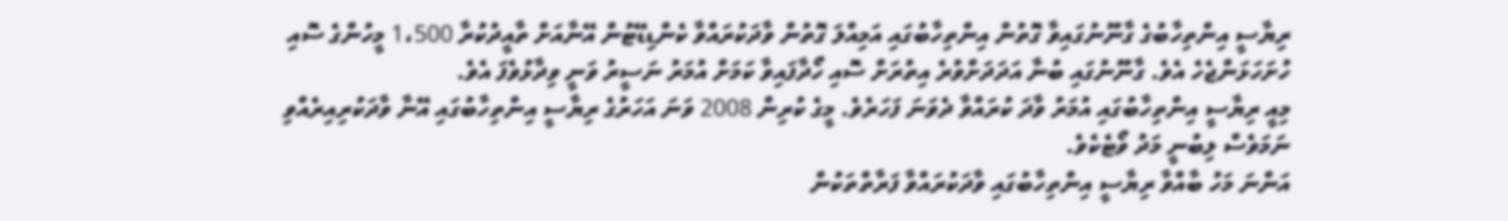ރިޔާސީ އިންތިހާބުގެ ގާނޫނުގައިވާ ގޮތުން އިންތިހާބުގައި އަމިއްލަ ގޮތުން ވާދަކުރައްވާ ކެންޑިޑޭޓުން އޭނާއަށް ތާއީދުކުރާ 1،500 މީހުންގެ ސޮއި ހުށަހަޅަންޖެހެ އެވެ. ގާނޫނުގައި ބުނާ އަދަދަށްވުރެ އިތުރަށް ސޮއި ހޯދާފައިވާ ކަމަށް އުމަރު ނަސީރު ވަނީ ވިދާޅުވެފަ އެވެ.
މިއީ ރިޔާސީ އިންތިހާބުގައި އުމަރު ވާދަ ކުރައްވާ ދެވަނަ ފަހަރެވެ. މީގެ ކުރިން 2008 ވަނަ އަހަރުގެ ރިޔާސީ އިންތިހާބުގައި އޭނާ ވާދަކުރިއިރެއްވި ނަމަވެސް ލިބުނީ މަދު ވޯޓެކެވެ.
އަންނަ މަހު ބާއްވާ ރިޔާސީ އިންތިހާބުގައި ވާދަކުރައްވާ ފަރާތްތަކުން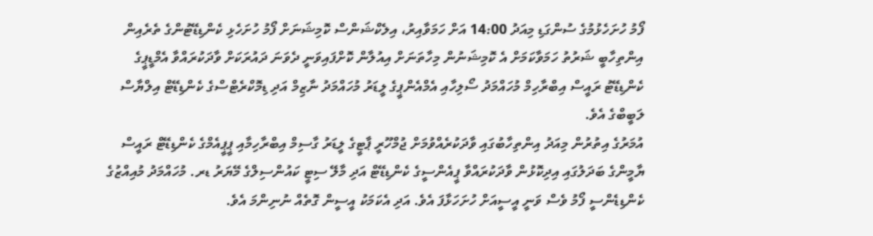ފޯމު ހުށަހެޅުމުގެ ސުންގަޑި މިއަދު 14:00 އަށް ހަމަވާއިރު، އިލެކްޝަންސް ކޮމިޝަނަށް ފޯމު ހުށަހެޅި ކެންޑިޑޭޓުންގެ ތެރެއިން އިންތިހާބީ ޝަރުތު ހަމަވާކަމަށް އެ ކޮމިޝަނުން މިހާތަނަށް އިއުލާން ކޮށްފައިވަނީ ދެވަނަ ދައުރަކަށް ވާދަކުރައްވާ އެމްޑީޕީގެ ކެންޑިޑޭޓު ރައީސް އިބްރާހިމް މުހައްމަދު ސޯލިހާއި އެމްއެންޕީގެ ލީޑަރު މުހައްމަދު ނާޒިމް އަދި ޑިމޮކްރެޓްސްގެ ކެންޑިޑޭޓް އިލްޔާސް ލަބީބްގެ އެވެ.
އުމަރުގެ އިތުރުން މިއަދު އިންތިހާބުގައި ވާދަކުރެއްވުމަށް ޖުމްހޫރީ ޕާޓީގެ ލީޑަރު ގާސިމް އިބްރާހިމާއި ޕީޕީއެމްގެ ކެންޑިޑޭޓް ރައީސް ޔާމީންގެ ބަދަލުގައި އިދިކޮޅުން ވާދަކުރައްވާ ޕީއެންސީގެ ކެންޑިޑޭޓް އަދި މާލޭ ސިޓީ ކައުންސިލްގެ މޭޔަރު ޑރ. މުހައްމަދު މުއިއްޒުގެ ކެންޑިޑެންސީ ފޯމު ވެސް ވަނީ އީސީއަށް ހުށަހަޅާފަ އެވެ. އަދި އެކަމަކު އީސީން ގޮތެއް ނުނިންމަ އެވެ.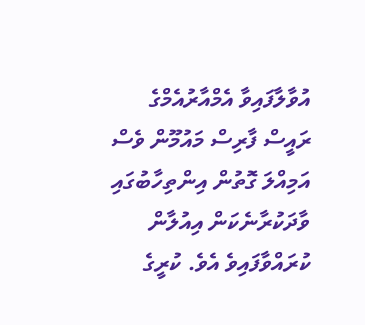އުވާލާފައިވާ އެމްއާރުއެމްގެ ރައީސް ފާރިސް މައުމޫން ވެސް އަމިއްލަ ގޮތުން އިންތިހާބުގައި ވާދަކުރާނެކަން އިއުލާން ކުރައްވާފައިވެ އެވެ. ކުރީގެ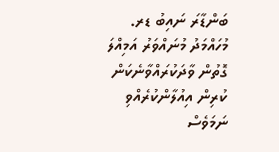ބަންޑާރަ ނައިބު ޑރ. މުހައްމަދު މުނައްވަރު އަމިއްލަ ގޮތުން ވާދަކުރައްވާނެކަން ކުރިން އިއުލާންކުރެއްވި ނަމަވެސް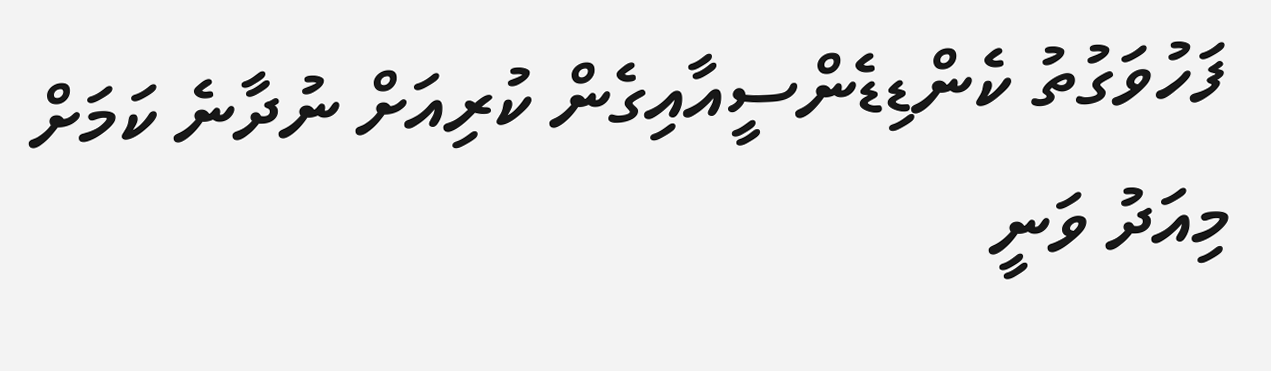ފަހުވަގުތު ކެންޑިޑެންސީއާއިގެން ކުރިއަށް ނުދާނެ ކަމަށް މިއަދު ވަނީ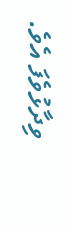ވިދާޅުވެފަ އެވެ.